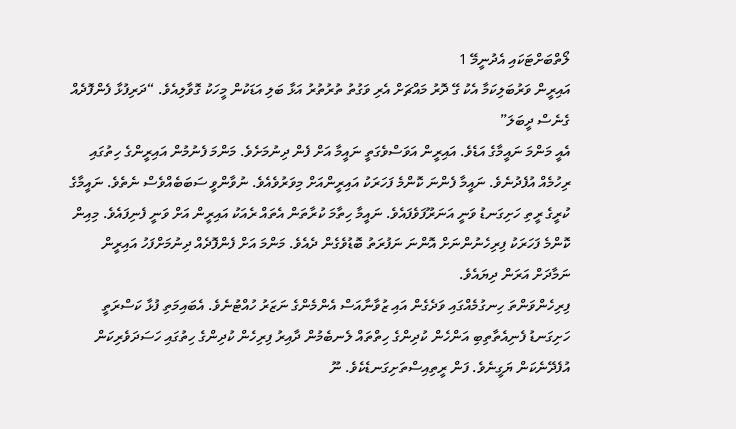ލޯތްބަށްޓަކައި އެދުނީމޭ 1
އައިރީން ވަރުބަލިކަމާ އެކު ގޭ ދޮރު މައްޗަށް އެރި ވަގުތު ތުރުތުރު އަޅާ ބަލި އަޑަކުން މީހަކު ގޮވާލިއެވެ. “ދަރިފުޅާ ފެންފޮދެއް ގެނެސް ދީބަލަ”
އެއީ މަންމަ ނައީމާގެ އަޑެވެ. އައިރީން އަވަސްވެގަތީ ނައީމާ އަށް ފެން ދިނުމަށެވެ. މަންމަ ފެނުމުން އައިރީންގެ ހިތުގައި ރިހުމެއް އުފެދުނެވެ. ނައީމާ ފެންނަ ކޮންމެ ފަހަރަކު އައިރީންއަށް މިވަރުވެއެވެ. ނުވާންވީ ސަބަބެއްވެސް ނެތެވެ. ނައީމާގެ ކުރީގެ ރީތި ހަށިގަނޑު ވަނީ އަނަރޫފަވެފައެވެ. ނައީމާ ހިތާމަ ކުރާތަން އެތައް ރެއަކު އައިރީން އަށް ވަނީ ފެނިފައެވެ. މިއިން ކޮންމެ ފަހަރަކު ފިރިހެނުންނަށް އޮންނަ ނަފުރަތު ބޮޑުވެގެން ދެއެވެ. މަންމަ އަށް ފެންފޮދެއް ދިނުމަށްފަހު އައިރީން ނަމާދަށް އަރަން ދިޔައެވެ.
ފިރިހެންވަންތަ ހިނގުމެއްގައި ވަދެގެން އައި ޒުވާނާއަސް އެންމެންގެ ނަޒަރު ހުއްޓުނެވެ. އެބައިމަތި ފުޅާ ކަސްރަތީ ހަށިގަނޑު ފެނިއެތާތިބި އަންހެން ކުދިންގެ ހިތްތައް ލެނބެމުން ދާއިރު ފިރިހެން ކުދިންގެ ހިތުގައި ހަސަދަވެރިކަން އުފެދޭނެކަން ޔަގީނެވެ. ފަން ރީތިއިސްތަށިގަނޑެކެވެ. ނޫ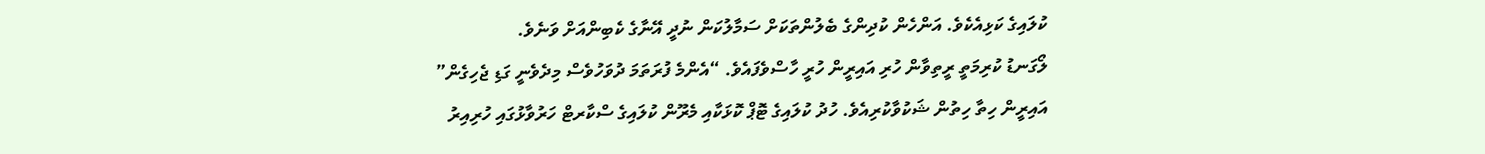ކުލައިގެ ކަޅިއެކެވެ. އަންހެން ކުދިންގެ ބެލުންތަކަށް ސަމާލުކަން ނުދީ އޭނާގެ ކެބިންއަށް ވަނެވެ.
ލޯގަނޑު ކުރިމަތީ ރީތިވާން ހުރި އައިރީން ހުރީ ހާސްވެފައެވެ. “އެންމެ ފުރަތަމަ ދުވަހުވެސް މިދެވެނީ ގަޑި ޖެހިގެން” އައިރީން ހިތާ ހިތުން ޝަކުވާކުރިއެވެ. ހުދު ކުލައިގެ ޓޮޕް ކޮޅަކާއި މެރޫން ކުލައިގެ ސްކާރޓް ހަރުވާޅުގައި ހުރިއިރު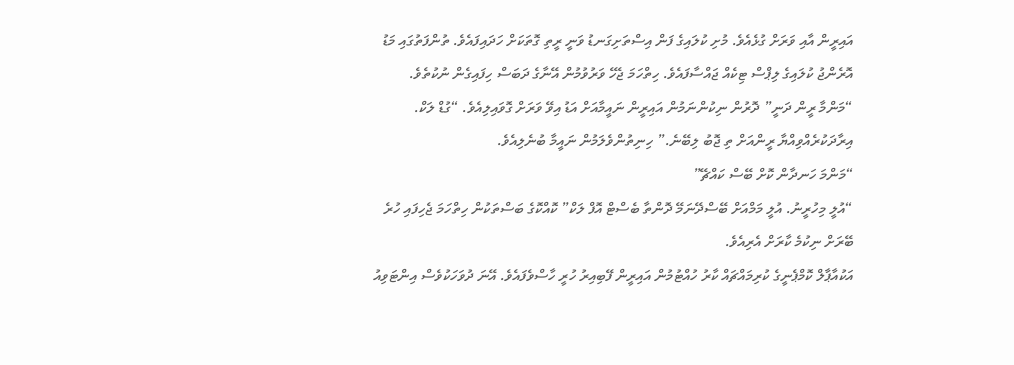އައިރީން އާއި ވަރަށް ގުޅެއެވެ. މުށި ކުލައިގެ ފަން އިސްތަށިގަނޑު ވަނީ ރީތި ގޮތަކަށް ހަދައިފައެވެ. ތުންފަތުގައި މަޑު އޮރެންޖު ކުލައިގެ ލިޕްސް ޓިކެއް ޖައްސާފައެވެ. ހިތްހަމަ ޖެހޭ ވަރުވުމުން އޭނާގެ ދަބަސް ހިފައިގެން ނުކުތެވެ.
“މަންމާ ރީން ދަނީ” ދޮރުން ނިކުންނަމުން އައިރީން ނައީމާއަށް އަޑު އިވޭ ވަރަށް ގޮވައިލިއެވެ. “ގުޑް ލަކް. އިރާދަކުރެއްވިއްޔާ ރީންއަށް ތި ޖޮބު ލިބޭނެ.” ހިނިތުންވެލަމުން ނައީމާ ބުނެލިއެވެ.
“މަންމަ ހަނދާން ކޮށް ބޭސް ކައްޗޭ”
“އުލީ މިހުރީނު. އުލީ މަމްއަށް ބޭސްދޭނަމޭ ދޮންތާ ބެސްޓް އޮފް ލަކް” ކޮއްކޮގެ ބަސްތަކުން ހިތްހަމަ ޖެހިފައި ހުރެ ބޭރަށް ނިކުމެ ކާރަށް އެރިއެވެ.
އަކުއާޕާލް ކޮމްޕެނީގެ ކުރިމައްޗައް ކާރު ހުއްޓުމުން އައިރީން ފޭބިއިރު ހުރީ ހާސްވެފައެވެ. އޭނަ ދުވަހަކުވެސް އިންޓަވިއު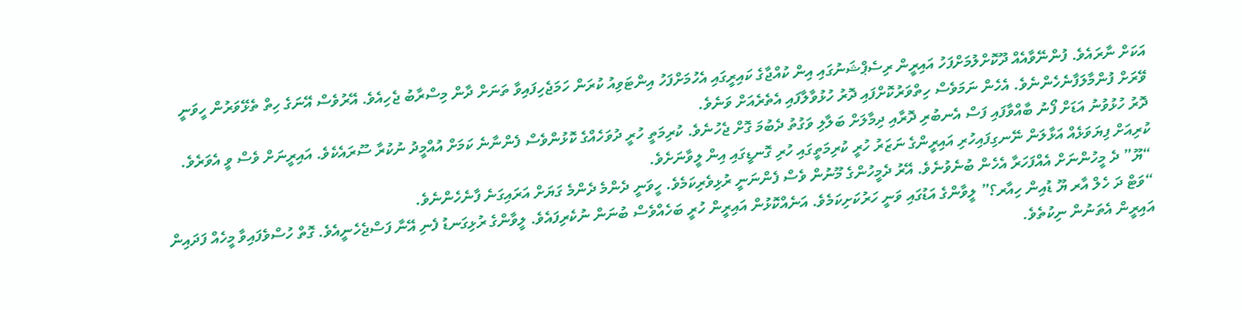އަކަށް ނާރައެވެ. ފުންނޭވާއެއް ދޫކޮށްލުމަށްފަހު އައިރީން ރިސެޕްޝަނުގައި އިން ކުއްޖާގެ ކައިރީގައި އެހުމަށްފަހު އިންޓަވިއު ކުރަން ހަމަޖެހިފައިވާ ތަނަށް ދާން މިސްރާބު ޖެހިއެވެ. އޭރުވެސް އޭނަގެ ހިތް ތެޅޭވަރުން ހީވަނީ ވޭރަށް ފުންމާލަފާނެހެންނެވެ. އެހެން ނަމަވެސް ހިތްވަރުކޮށްފައި ދޮރު ހުޅުވާލާފައި އެތެރެއަށް ވަނެވެ.
ދޮރު ހުޅުވުނު އަޑަށް ފޯނު ބާއްވާފައި ފަސް އެނބުރި ދޮރާއި ދިމާލަށް ބަލާލި ވަގުތު ދެބުމަ ގޮށް ޖެހުނެވެ. ކުރިމަތީ ހުރީ ދުވަހެއްގެ ކޮޅުންވެސް ފެންނާނެ ކަމަށް އުއްމީދު ނުކުރާ ސޫރައެކެވެ. އައިރީނަށް ވެސް ވީ އެވަރެވެ. ކުރިއަށް ފިޔަވަޅެއް އަޅާލަން ނޭނގިފައިހުރި އައިރީންގެ ނަޒަރު ހުރީ ކުރިމަތީގައި ހުރި ގޮނޑީގައި އިން ލީވާނަށެވެ.
“ޔޫ” ދެ މީހުންނަށް އެއްފަހަރާ އެހެން ބުނެވުނެވެ. އޭރު ދެމީހުންގެ މޫނުން ވެސް ފެންނަނީ ރުޅިވެރިކަމެވެ. ހީވަނީ ދެންމެ ދެންމެ ގަޔަށް އަރައިގަނެ ފާނެހެންނެވެ.
“ވަޓް ދަ ހެލް އާރ ޔޫ ޑުއިން ހިއާރ؟” ލީވާންގެ އަޑުގައި ވަނީ ހަރުކަށިކަމެވެ. އަނެއްކޮޅުން އައިރީން ހުރީ ބަހެއްވެސް ބުނަން ނުކެރިފައެވެ. ލީވާންގެ ރުޅިގަނޑު ފެނި އޭނާ ފަސްޖެހެނީއެވެ. ގޮތް ހުސްވެފައިވާ މީހެއް ފަދައިން އައިރީން އެތަނުން ނިކުތެވެ.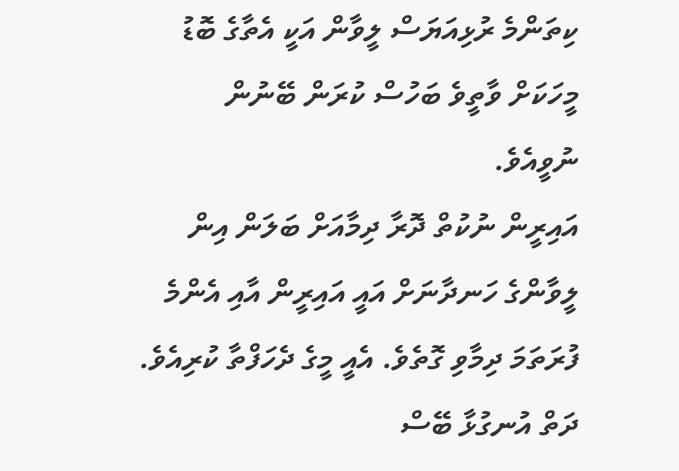ކިތަންމެ ރުޅިއަޔަސް ލީވާން އަކީ އެތާގެ ބޮޑު މީހަކަށް ވާތީވެ ބަހުސް ކުރަން ބޭނުން ނުވީއެވެ.
އައިރީން ނުކުތް ދޮރާ ދިމާއަށް ބަލަން އިން ލީވާންގެ ހަނދާނަށް އައީ އައިރީން އާއި އެންމެ ފުރަތަމަ ދިމާވި ގޮތެވެ. އެއީ މީގެ ދެހަފްތާ ކުރިއެވެ.
ދަތް އުނގުޅާ ބޭސް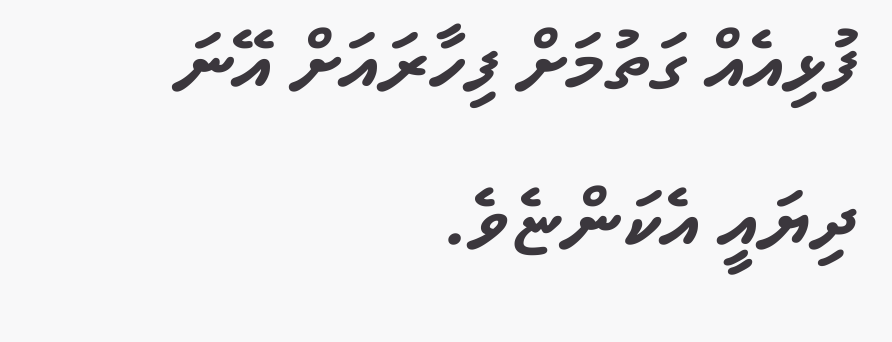ފުޅިއެއް ގަތުމަށް ފިހާރައަށް އޭނަ ދިޔައީ އެކަންޏެވެ.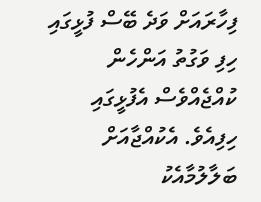ފިހާރައަށް ވަދެ ބޭސް ފުޅީގައި ހިފި ވަގުތު އަންހެން ކުއްޖެއްވެސް އެފުޅީގައި ހިފިއެވެ. އެކުއްޖާއަށް ބަލާލުމާއެކު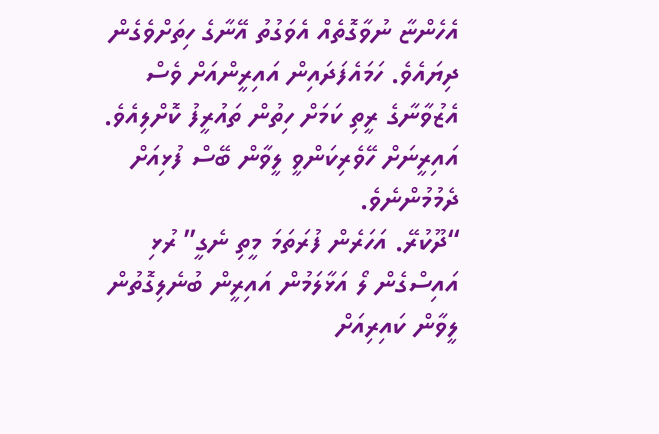އެހެންޏާ ނުވާގޮތެއް އެވަގުތު އޭނާގެ ހިތަށްވެގެން ދިޔައެވެ. ހަމައެފަދައިން އައިރީންއަށް ވެސް އެޒުވާނާގެ ރީތި ކަމަށް ހިތުން ތައުރީފު ކޮށްލިއެވެ. އައިރީނަށް ހޭވެރިކަންވީ ލީވާން ބޭސް ފުޅިއަށް ދެމުމުންނެވެ.
“ދޫކުރޭ. އަހަރެން ފުރަތަމަ މީތި ނެގީ” ރުޅި އައިސްގެން ލޯ އަޅާލަމުން އައިރީން ބުނެލިގޮތުން ލީވާން ކައިރިއަށް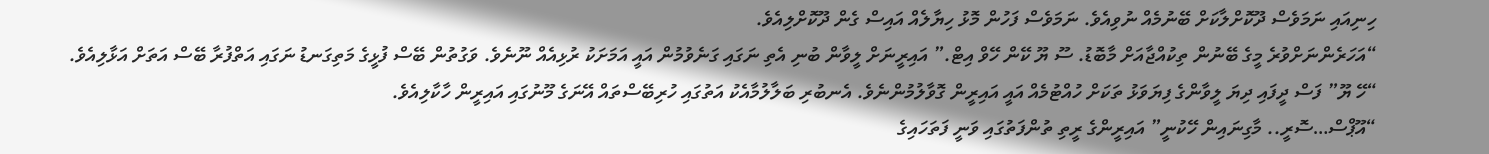ހިނިއައި ނަމަވެސް ދޫކޮށްލާކަށް ބޭނުމެއް ނުވިއެވެ. ނަމަވެސް ފަހުން މޮޅު ހިޔާލެއް އައިސް ގެން ދޫކޮށްލިއެވެ.
“އަހަރެންނަށްވުރެ މީގެ ބޭނުން ތިކުއްޖާއަށް މާބޮޑު. ސޫ ޔޫ ކޭން ހޭވް އިޓް.” އައިރީނަށް ލީވާން ބުނި އެތި ނަގައި ގަނެވުމުން އައީ އަމަށަކު ރުޅިއެއް ނޫނެވެ. ވަގުތުން ބޭސް ފުޅީގެ މަތިގަނޑު ނަގައި އަތްފުރާ ބޭސް އަތަށް އަޅާލިއެވެ.
“ހޭ ޔޫ” ފަސް ދީފައި ދިޔަ ލީވާންގެ ފިޔަވަޅު ތަކަށް ހުއްޓުމެއް އައީ އައިރީން ގޮވާލުމުންނެވެ. އެނބުރި ބަލާލުމާއެކު އަތުގައި ހުރިބޭސްތައް އޭނަގެ މޫނުގައި އައިރީން ހާކާލިއެވެ.
“އޫޕްސް…ސޮރީ.. މާގިނައިން ހޭކުނީ” އައިރީންގެ ރީތި ތުންފަތުގައި ވަނީ ފަތަހައިގެ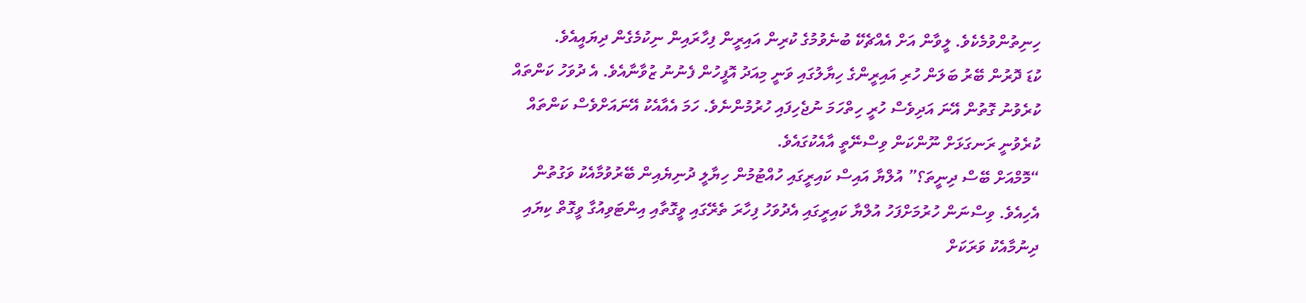ހިނިތުންވުމެކެވެ. ލީވާން އަށް އެއްޗެކޭ ބުނެވުމުގެ ކުރިން އައިރީން ފިހާރައިން ނިކުމެގެން ދިޔައީއެވެ.
ކުޑަ ދޮރުން ބޭރު ބަލަން ހުރި އައިރީންގެ ހިޔާލުގައި ވަނީ މިއަދު އޮފީހުން ފެނުނު ޒުވާނާއެވެ. އެ ދުވަހު ކަންތައް ކުރެވުނު ގޮތުން އޭނަ އަދިވެސް ހުރީ ހިތްހަމަ ނުޖެހިފައި ހުރުމުންނެވެ. ހަމަ އެއާއެކު އޭނައަށްވެސް ކަންތައް ކުރެވުނީ ރަނގަޅަށް ނޫންކަން ވިސްނޭތީ އާއެކުގައެވެ.
“މޮމްއަށް ބޭސް ދިނީތަ؟” އުލްޔާ އައިސް ކައިރީގައި ހުއްޓުމުން ހިޔާލީ ދުނިޔެއިން ބޭރުވުމާއެކު ވަގުތުން އެހިއެވެ. ވިސްނަން ހުރުމަށްފަހު އުލްޔާ ކައިރީގައި އެދުވަހު ފިހާރަ ތެރޭގައި ވީގޮތާއި އިންޓަވިއުގާ ވީގޮތް ކިޔައި ދިނުމާއެކު ވަރަކަށް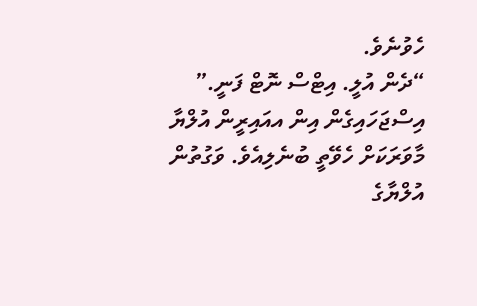ހެވުނެވެ.
“ދެން އުލީ. އިޓްސް ނޮޓް ފަނީ.” އިސްޖަހައިގެން އިން އއައިރީން އުލްޔާ މާވަރަކަށް ހެވޭތީ ބުނެލިއެވެ. ވަގުތުން އުލްޔާގެ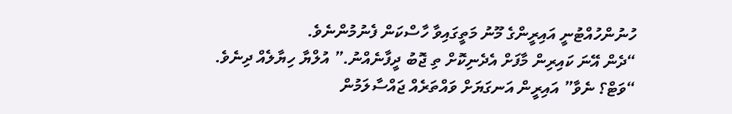ހުނުންހުއްޓުނީ އައިރީންގެ މޫނު މަތީގައިވާ ހާސްކަން ފެނުމުންނެވެ.
“ދެން އޭނަ ކައިރިން މާފަށް އެދެނިކޮށް ތި ޖޮބު ދީފާނެއްނު.” އުލްޔާ ހިޔާލެއް ދިނެވެ.
“ވަޓް؟ ނެވާ” އައިރީން އަނގަޔަށް ވައްތަރެއް ޖައްސާލަމުން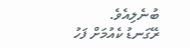ބުނެލިއެވެ.
ރޭގަނޑު ކެއުމަށް ފަހު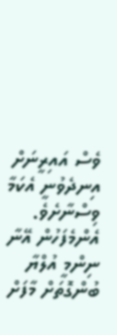ވެސް އައިރީނަށް އިނދެވުނީ އެކަމާ ވިސްނާށެވެ. އެންމެފަހުން އޭނާ ނިންމީ އުލްޔާ ބުންގޮތަށް މާފަށް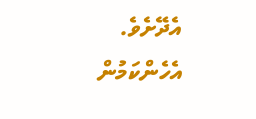އެދޭށެވެ. އެހެންކަމުން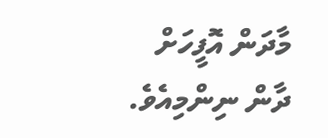މާދަން އޮފީހަށް ދާން ނިންމިއެވެ.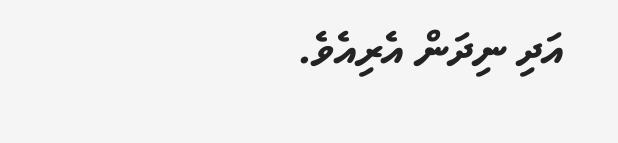އަދި ނިދަން އެރިއެވެ.